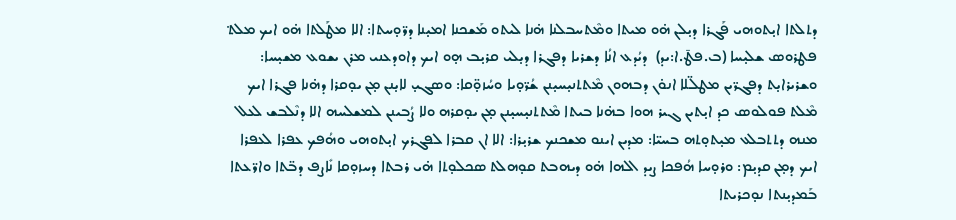ܕܬܠܬܐ ܐܝ̣ܬܘܗܝ ܦܰܓܪܐ ܕܝ̣ܠܢ ܗ̇ܘ ܡܝܬܐ ܘܡܶܬܚܒܠܢܐ ܗ̇ܢܐ ܠܝܬܘ ܡܰܫܟܢܐ ܐܡܝ̣ܢܐ ܕܪ̈ܘ̣ܚܬܐ: ܐܠܐ ܡܛܰܠܬܐ ܗ̇ܘ ܐܝܟ ܡܠܬ݀ ܦܛܪܘܣ ܫܠܝ̣ܚܐ (ܒ.ܦܛ̄.ܐ:ܝܕ)  ܕܝܳܕܥ ܐܢܳܐ ܕܫܪܝܐ ܕܦܓܪܐ ܕܝ̣ܠܝ ܩܪܝ̣ܒ ܗ̣ܘ ܐܝܟ ܕܐܘܕܥܢܝ ܡܪܢ ܝܫܘܥ ܡܫܝ̣ܚܐ: ܘܫܪܝܪܐܝ̣ܬ ܕܦܓܪ̈ܝܢ ܡܛܠ̈ܠܐ ܐܢܘ̇ܢ ܕܒܗܘܢ ܡܶܬܬܢܝ̣ܚܝ̣ܢܢ ܫܳܪ̈ܘ̣ܝܐ ܘܚܳܙܘ̣̈ܩܐ: ܘܣܓܝ̣ ܠܐܝ̣ܢܢ ܡ̣ܢ ܝܘ̣ܩܪܐ ܕܗ̇ܢܐ ܦܓܪܐ ܐܝܟ ܡܶܠܬ ܦܘܠܘܣ ܟܕ ܐܝ̣ܬܝܢ ܓܝܪ ܗܘܐ ܒܗ̇ܢܐ ܒܝܬܐ ܡܶܬܬܢܝ̣ܚܝ̣ܢܢ ܡ̣ܢ ܝܘ̣ܩܪܗ ܘܠܐ ܨܳܒܝܢܢ ܠܡܫܠܚܗ ܐܠܐ ܕܢܶܠܒܫ ܠܥܠ ܡܢܗ ܕܬܬܒܠܥ ܡܝ̣ܬܘ̣ܬܗ ܒܚܝ̈ܐ: ܡܕܝܢ ܐܝܢܘ ܡܫܟܢܟ ܫܪܝ̣ܪܐ: ܐܠܐ ܐܢ ܩܒܪܐ ܠܦܓܪܟ ܐܝ̣ܬܘܗܝ ܘܗܳܦܟ ܥܦܪܐ ܠܥܦܪܐ ܐܝܟ ܕܡ̣ܢ ܩܕܝ̣ܡ: ܘܪܘ̣ܚܐ ܗܳܦܟܐ ܨܝܕ ܐܠܗܐ ܗ̇ܘ ܕܝܗܒܬ ܩܘ̣ܗܠܬ ܣܟܠܘ̣ܬܐ ܗ̇ܝ ܪܒܬܐ ܕܚܙܘ̣ܩܐ ܢܺܐܨܦ ܕܒ̈ܬܐ ܘܐܪ̈ܥܬܐ ܒܰܡܕܝ̣ܢܬܐ ܢܘ̣ܟܪܝܬܐ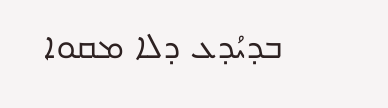ܒܕܝܳܕܥ ܕܠܐ ܡܩܘܐ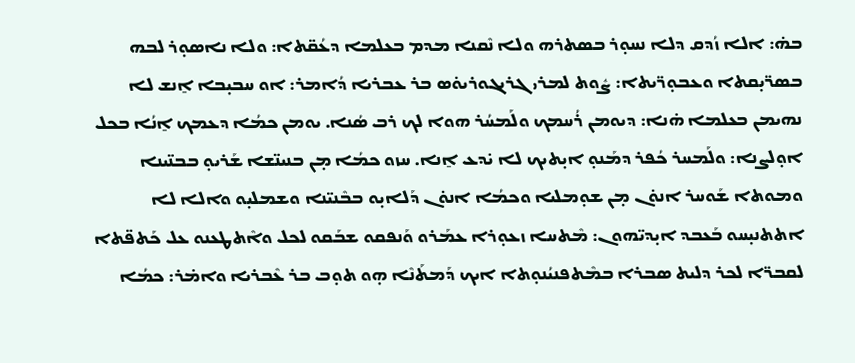ܒܗ̇: ܐܠܐ ܙܳܕܩ ܕܠܐ ܢܚܘ̣ܪ ܒܣܬܪܗ ܘܠܐ ܢܶܩܢܐ ܡܕܡ ܒܥܠܡܐ ܕܥܳܩ̈ܬܐ: ܘܠܐ ܢܐܣܘ̣ܪ ܠܒܗ ܒܣܪ̈ܝ̣ܩܬܐ ܘܥܒܘ̣ܪ̈ܝܬܐ: ܨܽܘܬ ܠܡܪܝ ܓܪܝܓܘܪܝܘ̇ܣ ܒܪ ܥܒܪܝܐ ܕܳܐܡܪ: ܐܘ ܚܒܝ̣ܒܐ ܐ̱ܢܫ ܠܐ ܢܗܝܡܢ ܒܥܠܡܐ ܗ̇ܢܐ: ܕܝܘܡܢ ܪܳܚܡܟ ܘܠܰܡܚܳܪ ܗܘܐ ܠܟ ܪܒ ܣܳܢܐ. ܝܘܡܢ ܟܡܳܐ ܕܥܡܟ ܐ̱ܢܳܐ ܒܟܠ ܐܘ̣ܠܨܢܐ: ܘܠܰܡܚܪ ܟܳܦܪ ܕܡܰܢܘ̣ ܐܝ̣ܬܝܟ ܠܐ ܝ̇ܕܥ ܐ̱ܢܐ. ܚܙܘ ܟܡܳܐ ܡ̣ܢ ܒܢܝܢ̈ܫܐ ܫܰܪܝܘ̣ ܒܒܢ̈ܝܢܐ ܘܡܘܬܐ ܫܰܘܚܪ ܐܢܘ̇ܢ ܡ̣ܢ ܫܘ̣ܡܠܝܐ ܘܟܡܳܐ ܐܢܘ̇ܢ ܕܰܠܐܝ̣ܘ ܒܒܶܢܝ̈ܢܐ ܘܫܡܠܝ̣ܘ ܘܐܠܐ ܠܐ ܐܬܬܢܝ̣ܚܘ ܒܰܥܒܕ ܐܝ̣ܕܝ̈ܗܘܢ: ܡܶܬܚܐ ܙܥܘ̣ܪܐ ܥܡܰܪܘ ܘܰܢܦܩܘ ܫܒܰܩܘ ܠܟܠ ܘܐܶܬܛܥܢܘ ܥܠ ܟܰܬܦ̈ܬܐ ܠܩܒܪ̈ܐ ܠܟܪ ܕܠܝܬ ܣܒܪܐ ܒܡܶܬܦܢܝܳܢܘ̣ܬܐ ܐܝܟ ܕܰܡܬܰܢܶܐ ܗ̣ܘ ܬܘ̣ܒ ܒܪ ܥܶܒܪܝܐ ܘܐܡ̇ܪ: ܟܡܳܐ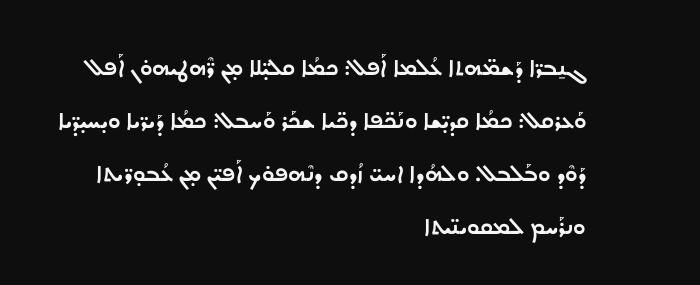ܓܢ̱ܒܪ̈ܐ ܕܰܫܡ̈ܗܬܐ ܥܳܠܡܐ ܐܰܦܠ: ܟܡܳܐ ܩܠܝ̣̈ܠܐ ܡ̣ܢ ܪ̈ܶܗܛܝܗܘ̇ܢ ܐܰܦܠ ܘܰܥܪܩܠ: ܟܡܳܐ ܩܕܝ̣̈ܫܐ ܘܢܰܟ̈ܦܐ ܕܟ̈ܝܐ ܫܟܰܪ ܘܰܚܒܠ: ܟܡܳܐ ܕܰܝܪ̈ܝܐ ܘܝ̣ܚܝ̣ܕ̈ܝܐ ܕܰܘܶܕ ܘܒܰܠܒܠ. ܘܠܗܳܕܐ ܐܚܝ̈ ܙܳܕܩ ܕܢܶܗܦܘ̇ܟ ܐܰܦܝ̈ܢ ܡ̣ܢ ܥܳܒܘ̣ܪ̈ܝܬܐ ܘܢܪܰܚܡ ܠܡܩܘܝܢ̈ܝܬܐ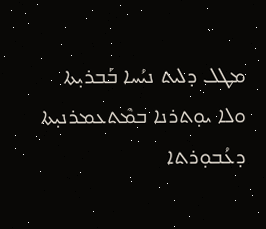ܡܛܠ ܕܠܝܬ ܢܝܳܚܐ ܒܰܒܪܝ̣ܬܐ ܘܠܐ ܝܘ̣ܬܪܢܐ ܒܡܶܬܥܡܪܢܝ̣ܬܐ ܕܥܳܒܘ̣ܪܬܐ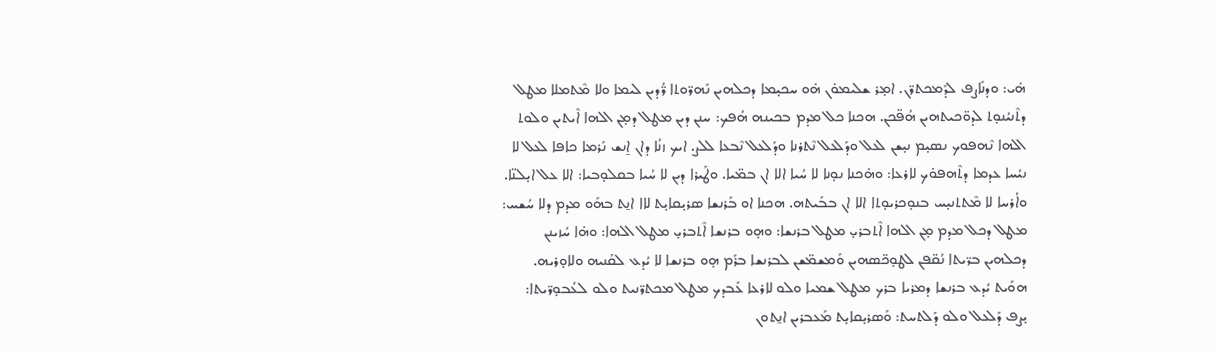ܗ̇ܝ: ܘܕܢܺܐܨܦ ܠܕܰܡܟܬܪ̈ܢ. ܐܡ̣ܪ ܫܠܝܡܘ̇ܢ ܗ̇ܘ ܚܟܝ̣ܡܐ ܕܟܠܗܝܢ ܢܰܗܪ̈ܘܬܐ ܪ̈ܳܕܝܢ ܠܝܡܐ ܘܠܐ ܡܶܬܡܠܐ ܡܛܠ ܕܬܶܢܝܳܢܘ̣ܬ ܠܕܘ̈ܟܝܬܗܝܢ ܗܳܦ̈ܟܢ. ܗܟܢܐ ܟܠ ܡܕܡ ܒܟܝܢܗ ܗܳܦܟ: ܚܢܢ ܕܝܢ ܡܛܠ ܕܡ̣ܢ ܐܠܗܐ ܐܶܝܬܝܢ ܘܠܘܬ ܐܠܗܐ ܢܶܗܦܘܟ ܢܣܝ̣ܡ ܢܝ̣ܫܢ ܠܥܠ ܘܕܰܠܥܠ ܢܶܬܪܢܐ ܘܕܰܠܥܠ ܢܶܒܥܐ ܠܠܨ. ܐܝܟ ܙܢܳܐ ܕܐܢ ܐ̱ܢܫ ܢܰܪܡܐ ܟܐܦܐ ܠܥܠ ܠܐ ܢܝܳܚܐ ܥܕܡܐ ܕܬܶܗܦܘ̇ܟ ܠܐܪܥܐ: ܘܗ̇ܟܢܐ ܢܘ̣ܢܐ ܠܐ ܚܳܝܐ ܐܠܐ ܐܢ ܒܡ̈ܝܐ. ܘܛܰܝܪܐ ܕܝܢ ܠܐ ܚܳܝܐ ܒܩܠܘ̣ܒܝܐ: ܐܠܐ ܥܠ ܐܝ̣ܠܢ̈ܐ. ܘܐܳܪܚܐ ܠܐ ܡܶܬܬܢܝ̣ܚ ܒܢܘ̣ܟܪܝܘ̣ܬܐ ܐܠܐ ܐܢ ܒܒܰܝܬܗ. ܗܟܢܐ ܐܘ ܒܰܪܢܫܐ ܣܪܝ̣ܩܐܝ̣ܬ ܠܐܐ ܐܢ̱ܬ ܒܗܰܘ ܡܕܡ ܕܠܐ ܚܳܫܚ: ܡܛܠ ܕܟܠ ܡܕܡ ܡ̣ܢ ܐܠܗܐ ܐܶܬܒܪܝ̣ ܡܛܠ ܒܪܢܫܐ: ܘܗ̣ܘ ܒܪܢܫܐ ܐܶܬܒܪܝ̣ ܡܛܠ ܐܠܗܐ: ܘܗ̇ܐ ܚܳܙܝܢܢ ܕܟܠܗܝܢ ܒܪ̈ܝܬܐ ܢܳܩ̈ܦܢ ܠܛܘ̣ܟ̈ܣܗܝܢ ܘܰܡܫܡ̈ܫܢ ܠܒܪܢܫܐ ܒܪܰܡ ܗ̣ܘ ܒܪܢܫܐ ܠܐ ܝܳܕܥ ܠܩܰܢܝܗ ܘܠܐܘ̣ܪܝܗ. ܗܘܰܝܬ ܝܳܕܥ ܒܪܢܫܐ ܕܡܪܝܐ ܒܪܟ ܡܛܠ ܫܡܝܐ ܘܠܘ ܠܐܪܥܐ ܥܰܒܕܟ ܡܛܠ ܡܟܬܪ̈ܢܝܬ ܘܠܘ ܠܥܳܒܘ̣ܪ̈ܝܬܐ: ܝ̣ܨܦ ܕܰܠܥܠ ܘܠܘ ܕܰܠܬܚܬ: ܘܰܣܪܝ̣ܩܐܝ̣ܬ ܡܰܥܒܪܝܢ ܐܢ̱ܬܘܢ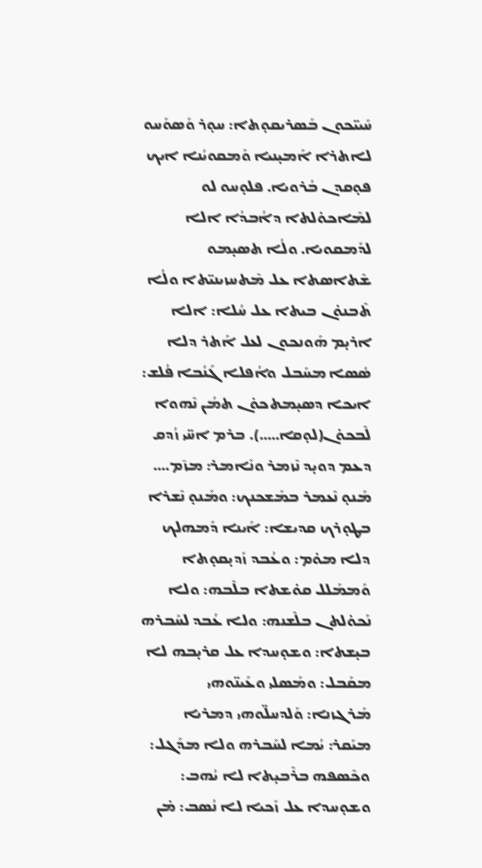ܚܰܝܝ̈ܟܘܢ ܒܰܣܪܝܩܘ̣ܬܐ: ܚܘ̣ܪ ܘܰܣܘܰܚܘ ܠܐܬܪܐ ܐܰܡܝ̣ܢܝܐ ܘܰܡܩܘܝܳܢܐ ܐܝܟ ܦܘ̣ܩܕܢ ܒܳܪܘܝܐ. ܦܠܘ̣ܚܘ ܠܘ ܠܡܶܐܟܘ̇ܠܬܐ ܕܐܳܒܕܳܐ ܐܠܐ ܠܕܰܡܩܘܝܐ. ܘܠܳܐ ܬܣܝ̣ܡܘ ܫܶܬܐܣܬܐ ܥܠ ܡܶܬܚܙܝܢܝ̈ܬܐ ܘܠܳܐ ܬܶܒܢܘ̇ܢ ܒܝܬܐ ܥܠ ܚܳܠܐ: ܐܠܐ ܐܪܝ̣ܡ ܗܰܘܢܟܘܢ ܠܥܠ ܐܰܬܪ ܕܠܐ ܣܳܣܐ ܡܚܰܒܠ ܘܐܳܦܠܐ ܓܰܢܳܒܐ ܦܳܠܫ: ܐܝܟܐ ܕܣܝ̣ܡܬܟܘ̇ܢ ܬܡܳܢ ܢܶܗܘܐ ܠܶܒܟܘ̇ܢ(ܠܘ̣ܩܐ…..). ܒܪܡ ܐܚ̈ܝ ܙܳܕܩ ܕܥܡ ܕܘܝ̣ܕ ܢܶܙܡܪ ܘܢܺܐܡܪ: ܡܙ̄ܡ….  ܡܰܢܘ̣ ܢܶܥܡܪ ܒܡܰܫܟܢܟ: ܘܡܰܢܘ̣ ܢܶܫܪܐ ܒܛܘ̣ܪܟ ܩܕܝܫܐ: ܐܰܝܢܐ ܕܰܡܗܠܟ ܕܠܐ ܡܘ̇ܡ: ܘܥܳܒܕ ܙܰܕܝ̣ܩܘ̣ܬܐ ܘܰܡܡܰܠܠ ܩܘ̇ܫܬܐ ܒܠܶܒܗ: ܘܠܐ ܢܰܟܘ̇ܠܬܢ ܒܠܶܫܢܗ: ܘܠܐ ܥܳܒܕ ܠܚܰܒܪܗ ܒܝ̣ܫܬܐ: ܘܫܘ̣ܚܕܐ ܥܠ ܩܪܝ̣ܒܗ ܠܐ ܡܩܰܒܠ: ܘܡܰܣܠܝ ܘܥܰܝܢ̈ܘܗܝ ܡܰܪܓܙܢܐ: ܘܰܠܕܚܠ̈ܘܗܝ ܕܡܪܝܐ ܡܝܰܩܪ: ܝܳܡܐ ܠܚܰܒܪܗ ܘܠܐ ܡܕܰܓܠ: ܘܟܶܣܦܗ ܒܪܶܒܝ̣ܬܐ ܠܐ ܝܳܗܒ: ܘܫܘ̣ܚܕܐ ܥܠ ܙܰܟܝܐ ܠܐ ܢܳܣܒ: ܡ̇ܢ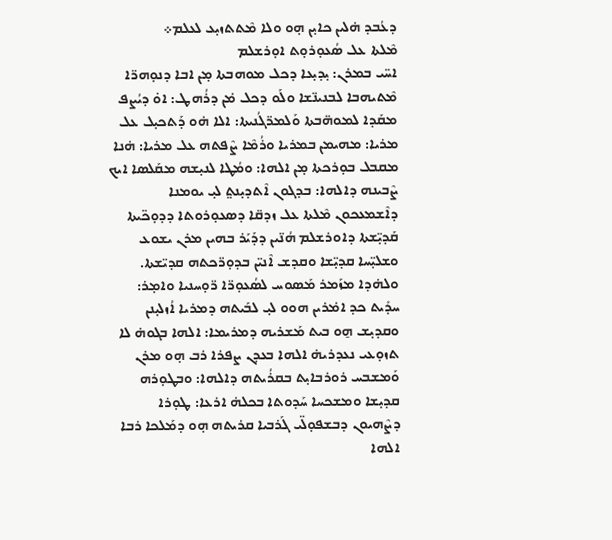ܕܥܳܒܕ ܗ̇ܠܝܢ ܟܐܝ̣ܢ ܗ̣ܘ ܘܠܐ ܡܶܬܬܙܝ̣ܥ ܠܥܠܡ܀
ܡܶܠܬܐ ܥܠ ܣܳܥܘ̣ܪܘ̣ܬ ܐܘ̣ܪܫܠܡ
ܐܚ̈ܝ ܒܡܪܢ: ܝ̣ܕܝ̣ܥܐ ܕܟܠ ܡܘܗܒܬܐ ܡ̣ܢ ܐܒܐ ܕܢܘ̣ܗܪ̈ܐ ܡܶܬܝܗܒܐ ܠܒܢܝܢ̈ܫܐ ܘܠܰܘ ܕܟܠ ܡ̇ܢ ܕܪܳܗܛ: ܐܘ̇ ܕܝܳܨܦ ܡܩܰܕܐ ܠܡܘܗ̈ܒܬܐ ܘܰܠܡܪ̈ܓܳܢܝܬܐ: ܐܠܐ ܗ̇ܘ ܕܰܬܟܝ̣ܠ ܥܠ ܡܪܝܐ: ܡܗܝܡܢ ܒܡܪܝܐ ܘܪܳܡܶܐ ܨܶܦܬܗ ܥܠ ܡܪܝܐ: ܗ̇ܢܐ ܡܩܒܠ ܒܘ̣ܪܟܬܐ ܡ̣ܢ ܐܠܗܐ: ܘܡܳܛܐ ܠܢܝ̣ܫܗ ܡܩܰܠܣܐ ܐܝܟ ܨܶܒܝܢܗ ܕܐܠܗܐ: ܒܕܓܘܢ ܐܶܬܕܝ̣ܢܬ݀ ܠܝ̣ ܝܘܡܢܐ ܕܐܶܫܡܥܟܘܢ ܡܶܠܬܐ ܥܠ ܙܕܩ̈ܐ ܕܣܥܘ̣ܪܘܬܐ ܕܕܘ̣ܟ̈ܝܬܐ ܩܰܕܝ̣̈ܫܬܐ ܕܐܘܪܫܠܡ ܗܳܢ̈ܝܢ ܕܕܰܝܰܪ ܒܗܝܢ ܡܪܢ ܝܫܘܥ ܘܫܠܝ̣̈ܚܐ ܩܕܝ̣̈ܫܐ ܘܩܕܫ ܐܶܢܝ̈ܢ ܒܕܘ̣ܪ̈ܟܬܗ ܩܕܝ̈ܫܬܐ. ܘܠܗ̇ܕܐ ܡܙܰܡܪ ܡܰܣܘܚ ܠܣܳܥܘ̣ܪ̈ܐ ܪ̈ܘ̣ܚܢܝܐ ܘܐܡ̣ܪ: ܚܕܺܝܬ ܟܕ ܐܡ̇ܪܝܢ ܗܘܘ ܠܝ̣ ܠܒܰܝܬܗ ܕܡܪܝܐ ܐܳܙܠܝ̣ܢܢ ܘܩܕܝ̣ܫ ܗ̱ܘ ܒܝܬ ܡܰܫܪܝܗ ܕܡܪܝܡܐ: ܐܠܗܐ ܒܓܘܗ̇ ܠܐ ܬܙܘ̣ܥܝ ܢܥܕܪܝܗ̇ ܐܠܗܐ ܒܥܕܢ ܨܦܪܐ ܪܒ ܗ̣ܘ ܡܪܢ ܘܰܡܫܒܚ ܪܘܪܒܐܝ̣ܬ ܒܩܪܳܝܬܗ ܕܐܠܗܐ: ܘܒܛܘ̣ܪܗ ܩܕܝ̣ܫܐ ܘܡܫܟܚܐ ܚܰܕܘܬܐ ܒܟܠܗ̇ ܐܪܥܐ: ܛܘ̣ܪܐ ܕܨܶܗܝܘܢ ܕܒܫܦܘ̣ܠ̈ܝ ܓܰܪܒܝܐ ܩܪܝܬܗ ܗ̣ܘ ܕܡܰܠܟܐ ܪܒܐ ܐܠܗܐ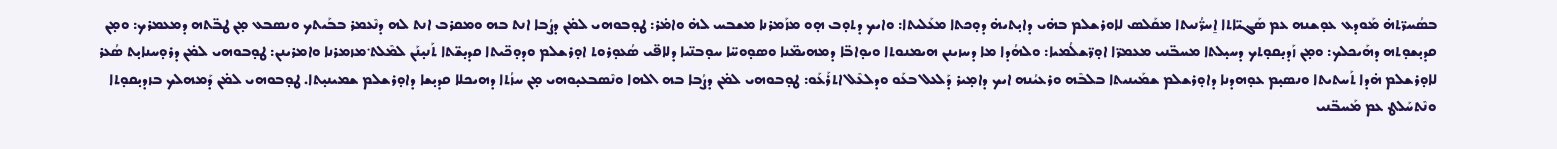ܒܣܳܚܪ̈ܬܗ̇ ܡܰܘܕܥ ܥܘ̣ܫܢܗ ܥܡ ܣܰܓܝ̈ܐܬܐ ܐ̱ܚܪ̈ܳܢܝܬܐ ܡܩܰܠܣ ܠܐܘܪܫܠܡ ܒܗ̇ܝ ܕܐܝ̣ܬܝܗ̇ ܕܘ̣ܟܬܐ ܡܥܰܠܝܬܐ: ܘܐܝܟ ܕܬܘ̣ܒ ܗ̣ܘ ܡܙܰܡܪܢܐ ܡܫܒܚ ܠܗ̇ ܘܐܡ̇ܪ: ܛܘ̣ܒܘܗܝ ܠܡ̇ܢ ܕܨܳܒܐ ܐܢܬ ܒܗ ܘܡܩܪܒ ܐܢܬ ܠܗ ܕܢܶܥܡܪ ܒܒܰܝܬܟ ܘܢܣܒܥ ܡ̣ܢ ܛܒ̈ܬܗ ܕܡܥܡܪܟ: ܘܡ̣ܢ ܩܕܝ̣ܫܘ̣ܬܗ ܕܗܰܝܟܠܟ: ܘܡ̣ܢ ܙܰܕܝ̣ܩܘ̣ܬܟ ܕܚܝ̣ܠܬܐ ܡܚܒ̈ܢܝ ܡܥܡܪ̈ܐ ܐܘ̣ܪ̈ܫܠܳܡܝܐ: ܘܠܗܳܕܐ ܡܐ ܕܚܙܝܢܢ ܗܝܡܢܘܬܐ ܘܝܘ̣ܐܒ̈ܐ ܕܡܗܝܡ̈ܢܐ ܘܣܘ̣ܘܚ̈ܐ ܚܘ̣ܒܢ̈ܝܐ ܕܠܐܦ̈ܝ ܣܳܥܘ̣ܪܘܬ ܐܘ̣ܪܫܠܡ ܘܕܘ̣ܟ̈ܝܬܐ ܩܕܝ̣ܫ̈ܬܐ ܬܰܢܝ̣ܢܰܢ ܠܡܶܠܬ݀ ܡܙܡܪܢܐ ܘܐܡܪܝܢܢ: ܛܘ̣ܒܘܗܝ ܠܡ̇ܢ ܕܪܘ̣ܚܢܐܝ̣ܬ ܣܳܥܪ ܠܐܘ̣ܪܫܠܡ ܗ̇ܕܐ ܬܰܚܬܝܬܐ ܘܢܣܝ̣ܡ ܥܘ̣ܗܕܢܐ ܕܐܘ̣ܪܫܠܡ ܫܡܰܝܢܝܬܐ ܒܠܒܶܗ ܘܪܥܝܳܢܗ ܐܝܟ ܕܐܡ̣ܝܪ ܕܰܠܥܠ ܒܥܰܘ ܘܕܠܥܶܠ ܐܬܪܰܥܰܘ: ܛܘ̣ܒܘܗܝ ܠܡ̇ܢ ܕܨܳܒܐ ܒܗ ܐܠܗܐ ܘܢܶܣܒܥܝ̣ܘܗܝ ܡ̣ܢ ܚܙܳܬܐ ܕܗܝܟܠܐ ܩܕܝ̣ܫܐ ܕܐܘ̣ܪܫܠܡ ܫܡܝܢܝ̣ܬܐ. ܛܘ̣ܒܘܗܝ ܠܡ̇ܢ ܕܰܡܗܠܟ ܒܙܕܝ̣ܩܘ̣ܬܐ ܘܢܶܬܚܰܠܛ ܥܡ ܡܰܚܒ̈ܢܝ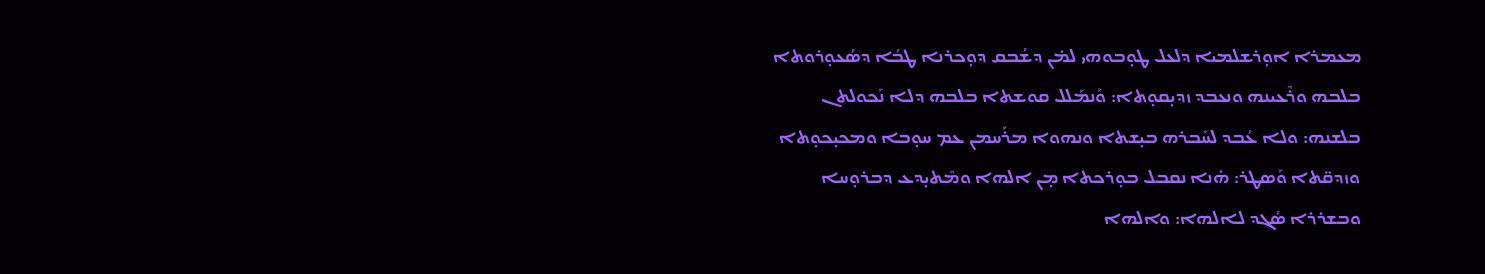ܡܥܡܪܐ ܐܘ̣ܪܫܠܡܝܐ ܕܠܥܠ ܛܘ̣ܒܘܗܝ ܠܡ̇ܢ ܕܫܳܒܩ ܕܘ̣ܟܪܢܐ ܛܒܳܐ ܕܣܳܥܘ̣ܪܘܬܐ ܒܠܒܗ ܘܪܶܥܝܢܗ ܘܢܥܒܕ ܙܕܝ̣ܩܘ̣ܬܐ: ܘܰܢܡܰܠܠ ܩܘܫܬܐ ܒܠܒܗ ܕܠܐ ܢܰܟܘܠܬܢ ܒܠܫܢܗ: ܘܠܐ ܥܳܒܕ ܠܚܰܒܪܗ ܒܝ̣ܫܬܐ ܘܢܗܘܐ ܡܪܰܚܡܢ ܥܡ ܚܘ̣ܒܐ ܘܡܟܝ̣ܟܘ̣ܬܐ ܘܙܕܩ̈ܬܐ ܘܰܣܛܪ: ܗ̇ܢܐ ܢܩܒܠ ܒܘ̣ܪܟܬܐ ܡ̣ܢ ܐܠܗܐ ܘܡܶܬܝ̣ܕܥ ܕܒܪܘ̣ܚܐ ܘܒܫܪܪܐ ܣܳܓܕ ܠܐܠܗܐ: ܘܐܠܗܐ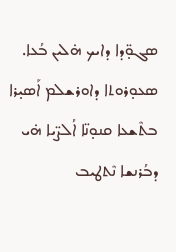ܣܓܘ̣̈ܕܐ ܕܐܝܟ ܗ̇ܠܝܢ ܒܳܥܐ. ܣܥܘ̣ܪܘܬܐ ܕܐܘܪܫܠܡ ܐܰܣܝ̣ܪܐ ܒܬܶܫܥܐ ܩܢܘ̣ܢ̈ܐ ܐܳܠܨ̈ܝܐ ܗ̇ܝ ܕܒܳܪܢܫܐ ܢܶܬܛܝܒ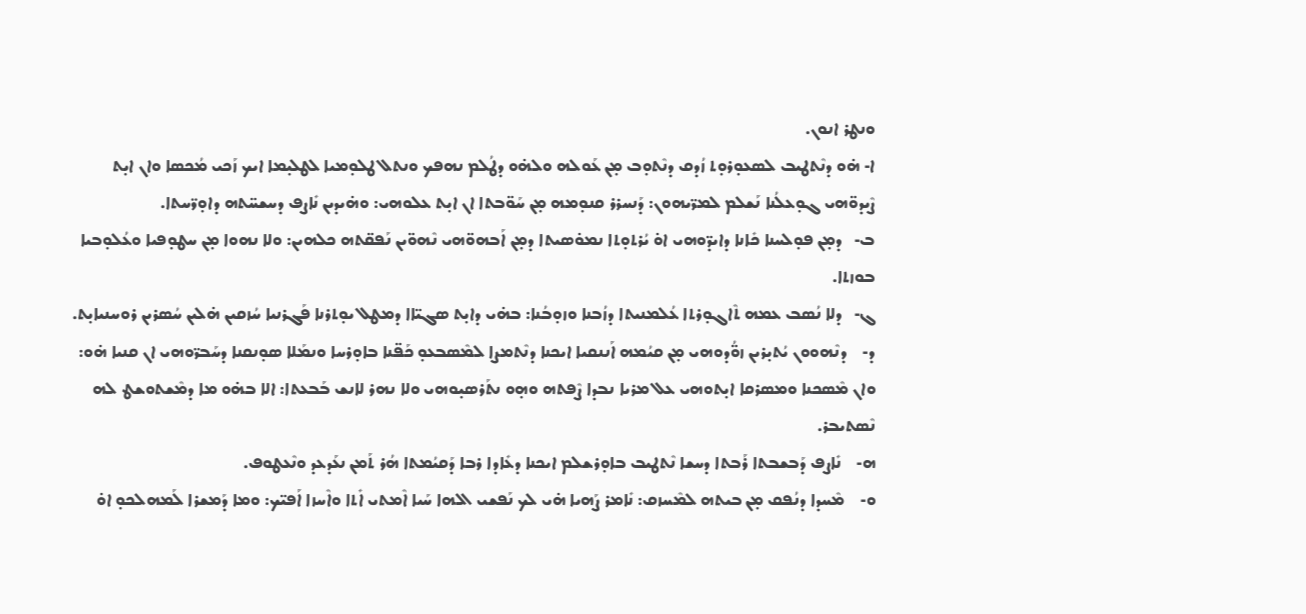ܘܢܛܪ ܐܢܘܢ.
ܐ- ܗ̇ܘ ܕܢܶܬܛܝܒ ܠܣܥܘ̣ܪܘ̣ܬ ܙܳܕܩ ܕܢܶܬܘ̣ܒ ܡ̣ܢ ܥܰܘܠܗ ܘܠܗ̇ܘ ܕܛܳܠܡ ܢܗܦܟ ܘܢܬܠ ܛܠܘ̣ܡܝܐ ܠܛܠܝ̣ܡܐ ܐܝܟ ܙܰܟܝ ܡܳܟܣܐ ܘܐܢ ܐܝ̣ܬ ܨܶܝܕܘ̈ܗܝ ܓܘ̣ܥܠܳܢܐ ܢܰܫܠܡ ܠܡܪ̈ܝܗܘܢ: ܕܰܢܚܪܪ ܩܢܘ̣ܡܗ ܡ̣ܢ ܚܰܘ̈ܒܬܐ ܐܢ ܐܝ̣ܬ ܥܠܘܗܝ: ܘܗ̇ܝܕܝܢ ܢܺܐܨܦ ܕܚܫܚ̈ܬܗ ܕܐܘ̣ܪ̈ܚܬܐ.
ܒ-   ܕܡ̣ܢ ܦܘ̣ܠܚܢܐ ܟܺܐܢܐ ܕܐܝܕ̈ܘܗܝ ܐܘ̇ ܝܳܪܬܘ̣ܬܐ ܢܡܘ̇ܣܝܬܐ ܕܡ̣ܢ ܐܰܒܗܘ̈ܗܝ ܢܶܗܘ̈ܝܢ ܢܰܦܩ̈ܬܗ ܟܠܗܝܢ: ܘܠܐ ܢܗܘܐ ܡ̣ܢ ܚܛܘ̣ܦܝܐ ܘܥܳܠܘ̣ܒܝܐ ܒܘܙܬܐ.
ܓ-   ܕܠܐ ܢܳܣܒ ܥܡܗ ܬܶܐܓܘ̣ܪܬܐ ܥܳܠܡܢܝܬܐ ܕܙܳܒܢܐ ܘܙܘ̣ܒܳܢܐ: ܒܗ̇ܝ ܕܐܝ̣ܬ ܣܓܝ̈ܐܐ ܕܡܛܠ ܝܘ̣ܬܪܢܐ ܦܰܓܪܢܝܐ ܚܳܙܩܝܢ ܗ̇ܠܝܢ ܚܳܣܪܝܢ ܪܘܚܢܝܐܝ̣ܬ.
ܕ-    ܕܢܶܗܘܘܢ ܝܳܬܝ̣ܪܝܢ ܙܘ̈ܳܕܘܗܝ ܡ̣ܢ ܩܝܳܡܗ ܐܰܢܢܩܝܐ ܐܝܟܢܐ ܕܢܶܬܡܨܐ ܠܡܶܣܒܥܘ̣ ܟܰܦ̈ܢܐ ܒܐܘ̣ܪܚܐ ܘܢܡܰܠܐ ܣܘ̣ܢܩܢܐ ܕܚܰܒܪ̈ܘܗܝ ܐܢ ܩܢܝܐ ܗ̇ܘ: ܘܐܢ ܡܶܣܟܢܐ ܘܡܣܪܩܐ ܐܝ̣ܬܘܗܝ ܥܠ ܡܪܝܐ ܢܒܕܐ ܨܶܦܬܗ ܘܗ̣ܘ ܢܬܰܪܣܝ̣ܘܗܝ ܘܠܐ ܢܗܪ ܠܐܢܫ ܒܰܒܥܬܐ: ܐܠܐ ܒܗ̇ܘ ܡܐ ܕܡܶܫܬܘܫܛ ܠܗ ܢܶܣܬܝܒܪ.
ܗ-    ܢܺܐܨܦ ܕܰܒܫܒܬܐ ܪܰܒܬܐ ܕܚܫܐ ܢܶܬܛܝܒ ܒܐܘ̣ܪܫܠܡ ܐܝܟܢܐ ܕܥܺܐܕܐ ܪܒܐ ܕܰܩܝܳܡܬܐ ܗܳܪ ܬܰܡܢ ܢܥܰܕܥܕ ܘܢܶܥܛܘܦ.
ܘ-    ܡܶܚܕܐ ܕܢܳܦܩ ܡ̣ܢ ܒܝܬܗ ܠܡܶܚܙܩ: ܢܺܐܡܪ ܨܰܗܝܐ ܗ̇ܝ ܠܟ ܢܰܦܫܝ ܐܠܗܐ ܚܰܝܐ ܐܶܡܬܝ ܐܺܬܐ ܘܐܶܚܙܐ ܐܰܦܝ̈ܟ: ܘܡܐ ܕܰܡܫܪܐ ܠܰܡܗܠܟܘ̣ ܐܘ̇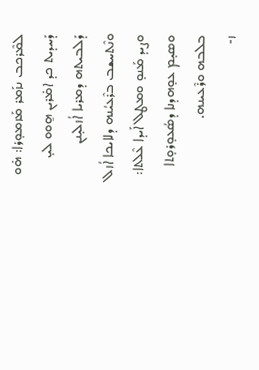ܠܡܶܪܟܒ ܢܙܰܡܪ ܡܰܙܡܘ̣ܪܐ: ܗ̇ܘ ܕܰܚܕܝܬ ܟܕ ܐܡ̇ܪܝܢ ܗ̱ܘܘ ܠܝ̣ ܕܰܠܒܝܬܗ ܕܡܪܝܐ ܐܳܙܠܝ̣ܢܢ ܘܢܶܬܚܫܒ ܒܪܶܥܝܳܢܗ ܕܠܐܝܟܐ ܐܳܙܠ ܘܨܝܕ ܡܰܢܘ̣ ܘܡܛܠ ܐܰܝܕܐ ܥܶܠܬܐ: ܘܣܝ̣ܡ ܥܘ̣ܗܕܢܐ ܕܣܳܥܘ̣ܪܘ̣ܬܐ ܒܠܒܗ ܘܪܶܥܝܢܗ.
ܙ-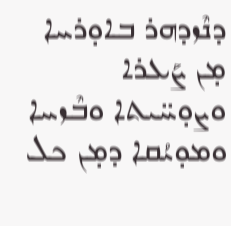ܕܢܶܙܕܗܪ ܒܐܘ̣ܪܚܐ ܡ̣ܢ ܨܰܥܪܐ ܘܨܘ̣ܚ̈ܝܬܐ ܘܒܶܙܚܐ ܘܡܘ̣ܝܳܩܐ ܕܡ̣ܢ ܟܠ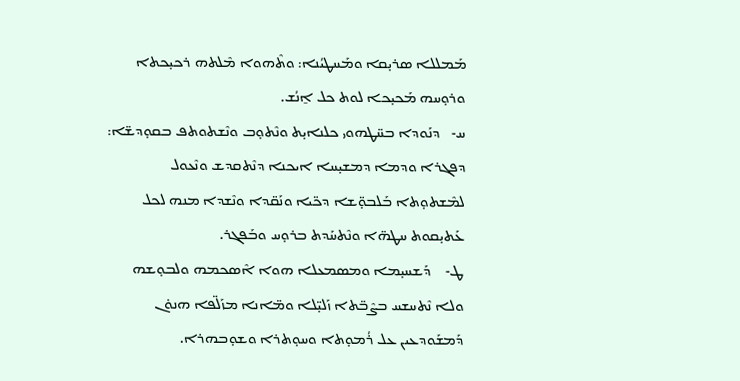ܡܰܡܠܠܐ ܣܪܝ̣ܩܐ ܘܡܰܚܛܝܳܢܐ: ܘܬܶܗܘܐ ܡܶܠܬܗ ܪܟܝ̣ܟܬܐ ܘܪܘ̣ܚܗ ܡܰܟܝ̣ܟܐ ܠܘܬ ܟܠ ܐ̱ܢܳܫ.
ܚ-   ܕܢܰܘܕܐ ܒܚ̈ܛܗܘܝ ܟܠܢܐܝ̣ܬ ܘܢܶܬܘ̣ܒ ܘܢܶܫܬܘܬܦ ܒܩܘ̣ܕܫ̈ܐ: ܕܦܓܪܐ ܘܕܡܐ ܕܡܫܝ̣ܚܐ ܐܝܟܢܐ ܕܢܶܬܩܕܫ ܘܢܶܥܘܠ ܠܡܶܫܬܘ̣ܬܐ ܒܰܠܒܘ̣̈ܫܐ ܕܟ̈ܝܐ ܘܢܰܩ̈ܕܐ ܘܢܶܫܕܐ ܡܢܗ ܠܟܠ ܥܰܬܝ̣ܩܘܬ ܚܛܗ̈ܐ ܘܢܶܬܚܰܕܬ ܒܪܘ̣ܚ ܘܒܰܦܓܪ.
ܛ-    ܕܰܫܚܝ̣ܡܐ ܘܡܣܡܥܠܐ ܗܘܐ ܐܶܣܟܡܗ ܘܠܒܘ̣ܫܗ ܘܠܐ ܢܶܬܚܫܚ ܒܨܶܒ̈ܬܐ ܙܰܠܝ̣̈ܠܐ ܘܡ̈ܐܢܐ ܡܙܰܠ̈ܦܐ ܗܢܘ̇ܢ ܕܰܡܫܰܘܕܥܝܢ ܥܠ ܪܳܡܘ̣ܬܐ ܘܚܘ̣ܬܪܐ ܘܫܘ̣ܒܗܪܐ.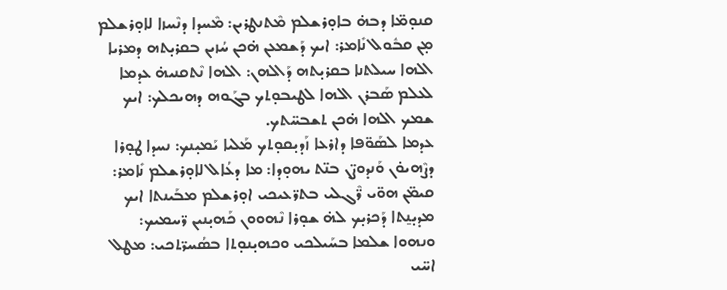ܩܢܘ̣ܡ̈ܐ ܕܒܗ̇ ܒܐܘ̣ܪܫܠܡ ܡܶܬܢܛܪܝܢ: ܡܶܚܕܐ ܕܢܶܚܙܐ ܠܐܘ̣ܪܫܠܡ ܡ̣ܢ ܩܒܽܘܠ ܢܺܐܡܪ: ܐܝܟ ܕܰܫܡܥܢ ܗ̇ܟܢ ܚܳܙܝܢ ܒܩܪܝ̣ܬܗ ܕܡܪܝܐ ܐܠܗܐ ܚܝܠܬܢܐ ܒܩܪܝ̣ܬܗ ܕܰܐܠܗܢ: ܐܠܗܐ ܢܶܬܩܢܝܗ̇ ܥܕܡܐ ܠܥܠܡ ܣܰܒܪܢ ܐܠܗܐ ܠܛܝܒܘ̣ܬܟ ܒܓܰܘܗ ܕܗܝܟܠܟ: ܐܝܟ ܫܡܟ ܐܠܗܐ ܗ̇ܟܢ ܬܫܒܚ̈ܬܟ.
ܥܕܡܐ ܠܣܰܘ̈ܦܐ ܕܐܪܥܐ ܙܰܕܝ̣ܩܘ̣ܬܟ ܡܰܠܝܐ ܝܰܡܝ̣ܢܟ: ܢܚܕܐ ܛܘ̣ܪܐ ܕܨܶܗܝܘ̇ܢ ܘܰܢܕܘܨ̈ܢ ܒܢ̈ܬ ܝܗܘ̣ܕܐ: ܡܐ ܕܥܳܐܠ ܠܐܘ̣ܪܫܠܡ ܢܺܐܡܪ: ܩܝܡ̈ܢ ܗܘ̈ܝ ܪ̈ܶܓܠܝ ܒܬܪ̈ܥܝܟܝ ܐܘ̣ܪܫܠܡ ܡܒܰܝܢܬܐ ܐܝܟ ܡܕܝ̣ܢ̱ܬܐ ܕܰܟܪܝ̣ܟ ܠܗ̇ ܫܘ̣ܪܐ ܢܶܗܘܘܢ ܟܰܗܝ̣ܢܝܢ ܪ̈ܚܡܝܟ: ܘܢܗܘܐ ܫܠܡܐ ܒܚܰܝܠܟܝ ܘܟܗܝ̣ܢܘ̣ܬܐ ܒܣܳܚܪ̈ܬܟܝ: ܡܛܠ ܐܚ̈ܝ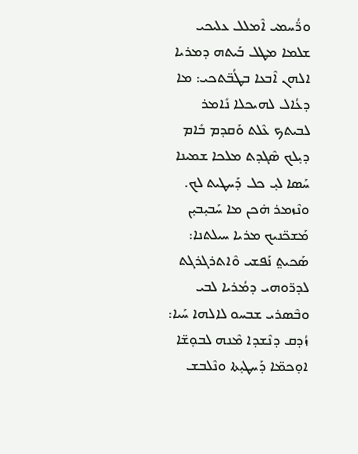ܘܪ̈ܳܚܡܝ ܐܶܡܠܠ ܥܠܝܟܝ ܫܠܡܐ ܡܛܠ ܒܰܝܬܗ ܕܡܪܝܐ ܐܠܗܢ ܐܶܒܥܐ ܒܛܳܒ̈ܬܟܝ: ܡܐ ܕܥܳܐܠ ܠܗܝܟܠܐ ܢܺܐܡܪ ܠܒܝܬܟ ܥܶܠܬ ܘܰܩܕܡ ܒܺܐܡ ܕܝ̣ܠܟ ܣܶܓܕܬ ܡܠܟܐ ܫܡܝܢܐ ܚܰܣܐ ܠܝ̣ ܟܠ ܕܰܚܛܝܬ ܠܟ. ܘܢܶܙܡܪ ܗ̇ܟܢ ܡܐ ܚܰܒܝ̣ܒܝ̣ܢ ܡܰܫܟ̈ܢܝܟ ܡܪܝܐ ܚܝܠܬܢܐ: ܣܰܟܝܬ݀ ܢܰܦܫܝ ܘܶܐܬܪܓܪܓܬ ܠܕܪ̈ܘܗܝ ܕܡܳܪܝܐ ܠܒܝ ܘܒܶܣܪܝ ܫܒܚܘ ܠܐܠܗܐ ܚܰܝܐ: ܙܳܕܩ ܕܢܶܫܕܐ ܡܶܢܗ ܠܒܘ̣ܫ̈ܐ ܐܘ̣ܟܡ̈ܐ ܕܰܚܛܝ̣ܬܐ ܘܢܶܠܒܫ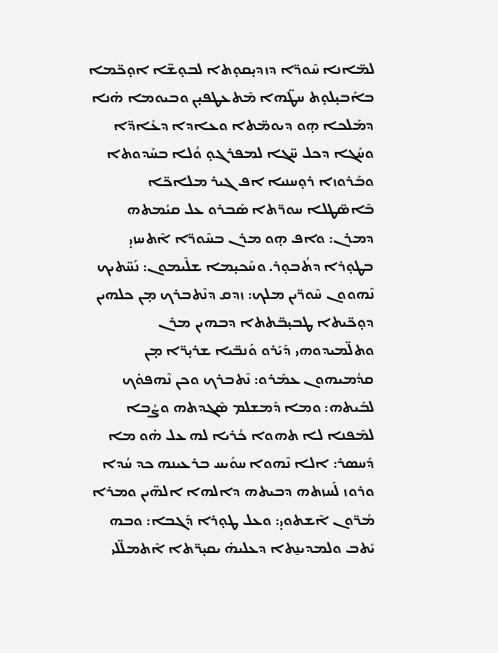ܠܡ̈ܐܢܐ ܚܶܘܪ̈ܐ ܕܙܕܝ̣ܩܘ̣ܬܐ ܠܒܘ̣ܫ̈ܐ ܐܘ̣ܟ̈ܡܐ ܒܐܰܒܝ̣ܠܘ̣ܬ ܚܛ̈ܗܐ ܡܶܬܥܛܦܝ̣ܢ ܘܒܝܘܡܐ ܗ̇ܢܐ ܕܡܰܠܟܐ ܗ̣ܘ ܕܝܘܡ̈ܬܐ ܘܥܐܕܐ ܕܥܺܐܕ̈ܐ ܘܚܰܓܐ ܕܟܠ ܚ̈ܓܐ ܠܡܦܪܓܘ̣ ܘܳܠܐ ܒܚܰܕܘܬܐ ܘܒܰܪܘܙܐ ܪܘ̣ܚܢܝܐ ܐܦ ܓܝܪ ܡܠܐܟ̈ܐ ܒܶܐܣ̈ܛܠܐ ܚܘܪ̈ܬܐ ܣܰܒܪܘ ܥܠ ܩܝܳܡܬܗ ܕܡܪܢ: ܘܐܦ ܗ̣ܘ ܡܪܢ ܒܚܶܘܪ̈ܐ ܐܶܬܚܙܝ̣ ܒܛܘ̣ܪܐ ܕܬܳܒܘ̣ܪ. ܘܚܰܟܝ̣ܡܐ ܫܠܶܝܡܘܢ: ܢܰܚ̈ܬܝܟ ܢܶܗܘܘܢ ܚܶܘܪ̈ܝܢ ܡܠܟ: ܙܕܩ ܕܢܶܬܒܪܟ ܡ̣ܢ ܟܠܗܝܢ ܕܘ̣ܟ̈ܝܬܐ ܛܒܝ̣ܒ̈ܬܬܐ ܕܒܗܝܢ ܡܪܢ ܘܬܠ̈ܡܝܕܘܗܝ ܕܰܝܰܪܘ ܘܰܢܒ̈ܝܐ ܫܪܝ̣ܪ̈ܐ ܡ̣ܢ ܩܕܳܡܝܗܘܢ ܥܡܰܪܘ: ܢܶܬܒܪܟ ܘܟܢ ܢܶܗܦܘ̇ܟ ܠܒܰܝܬܗ: ܘܡܐ ܕܰܡܫܠܡ ܣܶܓܕܬܗ ܘܨܳܒܐ ܠܡܶܦܢܐ ܠܐ ܬܗܘܐ ܟܳܪܝܐ ܠܗ ܥܠ ܗ̇ܘ ܡܐ ܕܰܚܣܪ: ܐܠܐ ܢܶܗܘܐ ܚܘܺܝܚ ܒܪܥܝܢܗ ܟܕ ܚܳܕܐ ܘܪܘܙ ܠܰܚܙܬܗ ܕܒܝܬܗ ܕܐܠܗܐ ܐܠܗ̈ܝܢ ܘܡܪܐ ܡܳܪ̈ܘܢ ܐܶܫܬܘܝ̣: ܘܥܠ ܛܘ̣ܪܐ ܕܰܓܒܐ: ܘܒܗ ܝܺܬܒ ܘܠܡܕܝܢ̱ܬܐ ܕܥܠܝܗ̇ ܝܩܝ̣ܪ̈ܬܐ ܐܶܬܡܠ̈ܠܝ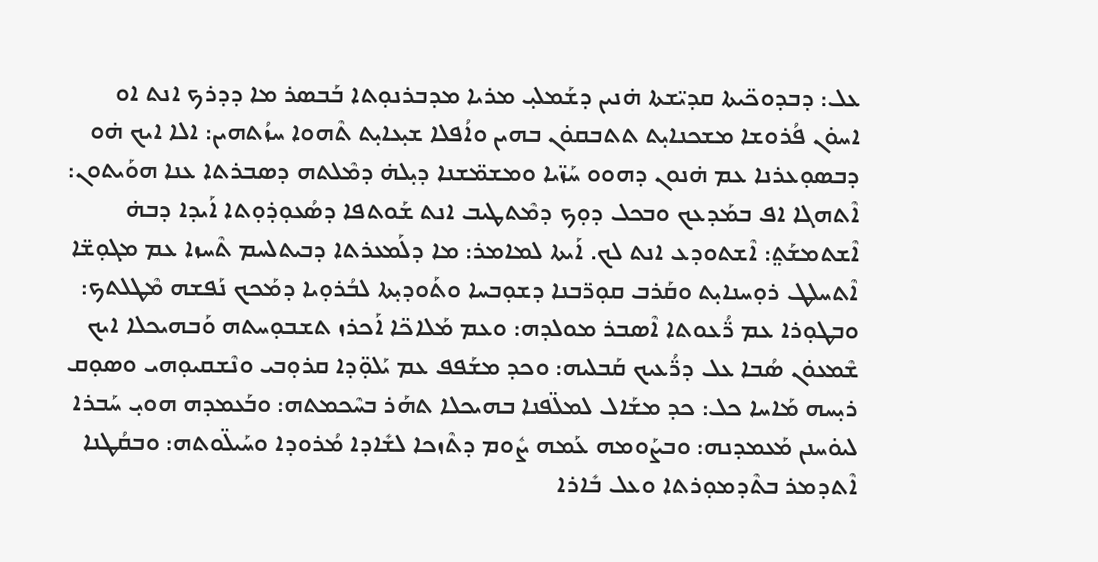ܥܠ: ܕܒܕܘܟ̈ܝܬܐ ܩܕܝ̈ܫܬܐ ܗ̇ܢܝܢ ܕܫܰܡܠܝ̣ ܡܪܝܐ ܡܕܒܪܢܘ̣ܬܐ ܒܰܒܣܪ ܡܐ ܕܕܪܟ ܐܢܬ ܐܘ ܐܚܘ̇ܢ ܦܳܪܘܫܐ ܡܫܟܢܐܝ̣ܬ ܬܬܒܩܘ̇ܢ ܒܗܝܢ ܘܐܳܦܠܐ ܫܝ̣ܥܐܝ̣ܬ ܬܶܗܘܐ ܚܙܳܬܗܝܢ: ܐܠܐ ܐܝܟ ܗ̇ܘ ܕܒܣܘ̣ܥܪܢܐ ܥܡ ܗ̇ܢܘܢ ܕܗܘܘ ܚܰܙ̈ܝܐ ܘܡܫܡ̈ܫܢܐ ܕܝ̣ܠܗ̇ ܕܡܶܠܬܗ ܕܣܒܪܬܐ ܥܢܐ ܗܘܰܝܬܘܢ: ܐܶܬܗܓܐ ܐܦ ܒܡܰܕܥܟ ܘܒܟܠ ܕܘ̣ܟ ܕܡܶܬܛܝܒ ܐܢܬ ܫܰܘܬܦܐ ܕܣܳܥܘ̣ܪ̣ܘ̣ܬܐ ܐܰܝܕܐ ܕܒܗ̇ ܐܶܫܬܡܫܰܬ݀: ܐܶܫܬܘܕܥ ܐܢܬ ܠܟ. ܐܰܝܬܐ ܠܡܐܡܪ: ܡܐ ܕܠܰܡܥܪܬܐ ܕܒܝܬܠܚܡ ܬܶܚܙܐ ܥܡ ܡܓܘ̣ܫ̈ܐ ܐܶܬܚܠܛ ܪܘ̣ܚܢܐܝ̣ܬ ܘܩܰܪܒ ܩܘ̣ܪ̈ܒܢܐ ܕܫܘ̣ܒܚܐ ܘܬܰܘܕܝ̣ܬܐ ܠܒܳܪܘ̣ܝܐ ܕܡܰܟܟ ܢܰܦܫܗ ܡܶܛܠܬܟ: ܘܒܛܘ̣ܪܐ ܥܡ ܪ̈ܳܥܘܬܐ ܐܶܣܒܪ ܡܘܠܕܗ: ܘܥܡ ܡܰܠܐܟ̈ܐ ܐܰܟܪܙ ܬܫܒܘ̣ܚܬܗ ܘܰܒܗܝܟܠܐ ܐܝܟ ܫܶܡܥܘ̇ܢ ܣܳܒܐ ܥܠ ܕܪ̈ܳܥܝܟ ܩܰܒܠܝܗ: ܘܟܕ ܡܫܰܦܦ ܥܡ ܝܰܠܘ̣̈ܕܐ ܩܪܘ̣ܒܝ ܘܢܶܫܩܝܘ̣ܗܝ ܘܣܘ̣ܩ ܪܝ̣ܚܗ ܡܰܐܚܐ ܟܠ: ܟܕ ܡܫܰܐܠ ܠܡܠ̈ܦܢܐ ܒܗܝܟܠܐ ܬܗܰܪ ܒܚܶܟܡܬܗ: ܘܒܰܥܡܕܗ ܗܘܝ̣ ܚܰܒܪܐ ܠܝܘ̇ܚܢܢ ܡܰܥܡܕܢܗ: ܘܒܨܰܘܡܗ ܥܰܡܗ ܨܽܘܡ ܕܬܶܙܟܐ ܠܫܺܐܕܐ ܡܳܪܘܕܐ ܘܚܰܝܠ̈ܘܬܗ: ܘܒܩܳܛܢܐ ܐܶܬܕܡܪ ܒܬܶܕܡܘ̣ܪܬܐ ܘܥܠ ܒܺܐܪܐ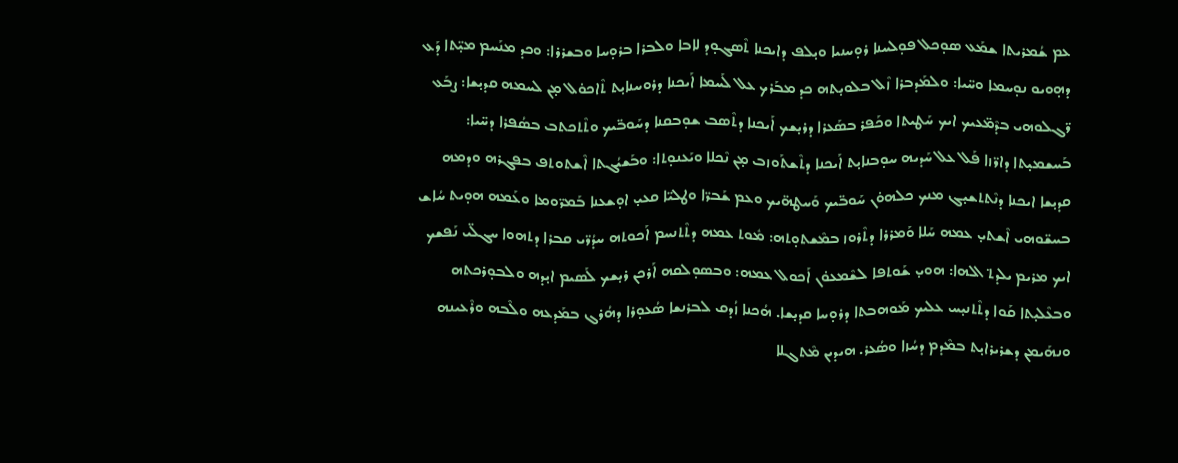ܥܡ ܫܳܡܪܝܬܐ ܫܡܰܥ ܣܘ̣ܟܠ ܦܘ̣ܠܚܢܐ ܪܘ̣ܚܢܝܐ ܘܝ̣ܠܦ ܕܐܝܟܢܐ ܬܶܣܓܘ̣ܕ ܠܐܒܐ ܘܠܒܪܐ ܒܪܘ̣ܚܐ ܘܒܫܪܪܐ: ܘܟܕ ܡܢܰܚܡ ܡܝ̣̈ܬܐ ܕܰܥ ܕܗ̣ܘܝܘ ܢܘ̣ܚܡܐ ܘܚ̈ܝܐ: ܘܠܡܰܕܒܪܐ ܙܶܠ ܒܠܘܝ̣ܬܗ ܟܕ ܡܒܰܪܟ ܥܠ ܠܰܚܡܐ ܐܰܝܟܢܐ ܕܪܘܚܢܐܝ̣ܬ ܬܶܐܟܘ̇ܠ ܡ̣ܢ ܠܚܡܗ ܩܕܝ̣ܫܐ: ܨܒܰܥ ܪ̈ܓܠܘܗܝ ܒܕܶܡ̈ܥܝܟ ܐܝܟ ܚܰܛܝܬܐ ܘܟܰܦܪ ܒܣܰܥܪܐ ܕܪܝ̣ܫܟ ܐܰܝܟܢܐ ܕܬܶܣܒ ܫܘ̣ܒܩܢܐ ܕܚܰܘܒ̈ܝܟ ܘܬܶܬܟܬܒ ܒܣܳܦܪܐ ܕܚ̈ܝܐ: ܒܰܚܫܡܝ̣ܬܐ ܕܐܪ̈ܙܐ ܦܰܠ ܥܠ ܚܰܕܝܗ ܚܘ̣ܒܢܐܝ̣ܬ ܐܰܝܟܢܐ ܕܬܶܫܬܰܘܙܒ ܡ̣ܢ ܢܶܟܠܐ ܘܝܰܥܢܘ̣ܬܐ: ܘܒܰܫܝܳܓܬܐ ܐܶܫܬܘܬܦ ܒܦܓܪܗ ܘܕܡܗ ܩܕܝ̣ܫܐ ܐܝܟܢܐ ܕܢܶܬܬܫܝ̣ܓ ܡܢܟ ܟܠܗܘ̇ܢ ܚܰܘܒ̈ܝܟ ܘܰܚܛܗ̈ܝܟ ܘܥܡ ܫܰܒܪ̈ܐ ܘܛܠܝ̈ܐ ܩܥܝ̣ ܐܘ̣ܫܥܢܐ ܒܰܡܪ̈ܘܡܐ ܘܥܰܡܗ ܗܘ̣ܝܬ ܚܳܐܫ ܒܚܫ̈ܘܗܝ ܐܶܫܬܝ̣ ܥܡܗ ܚܰܠܐ ܘܰܡܪܪܐ ܕܬܶܪܘܙ ܒܡܶܫܬܘ̣ܬܗ: ܡܽܘܬ ܥܡܗ ܕܬܶܬܢܚܡ ܐܰܟܘܬܗ ܚܕܳܪ̈ܝ ܩܒܪܐ ܕܬܗܘܐ ܚܓܠ̈ܝ ܢܰܦܫܟ ܐܝܟ ܡܪܝܡ ܝܠܕܬ݀ ܐܠܗܐ: ܗܘܝ̣ ܫܰܘܬܦܐ ܠܫܶܡܥܘ̇ܢ ܐܰܟܘܠ ܥܡܗ: ܘܒܣܘ̣ܠܩܗ ܐܰܪܟܢ ܪܝ̣ܫܟ ܠܰܣܝܡ ܐܝ̣ܕܗ ܘܠܒܘ̣ܪܟܬܗ ܘܒܥܶܠܝ̣ܬܐ ܩܰܘܐ ܕܬܶܬܢܝ̣ܚ ܥܠܝܟ ܡܰܘܗܒܬܐ ܕܪܘ̣ܚܐ ܩܕܝ̣ܫܐ. ܗܳܟܢܐ ܙܳܕܩ ܠܒܪܢܫܐ ܣܳܥܘ̣ܪܐ ܕܗܳܪܓ ܒܡܰܕܥܗ ܘܠܶܒܗ ܘܪܶܥܝܢܗ ܘܢܗܰܝܡܢ ܕܫܪܝܪܐܝ̣ܬ ܒܡܶܕܡ ܕܚܳܙܐ ܘܣܳܥܪ. ܗܝܕܝܢ ܡܶܬܓܠܐ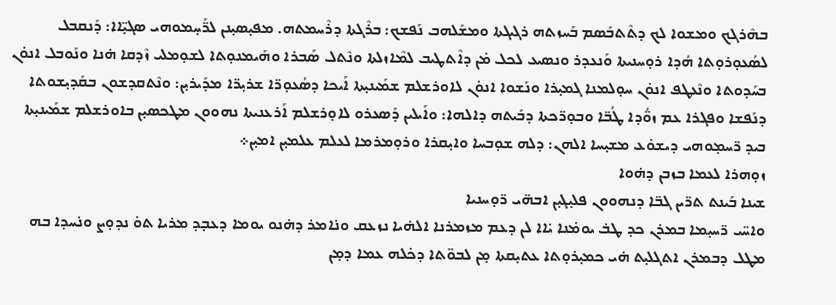ܒܗܶܪܓܟ ܘܡܫܘܐ ܠܟ ܕܬܶܬܒܰܣܡ ܒܰܚܙܬܗ ܪܓܝܓܬܐ ܘܡܫܰܠܗܒ ܢܰܦܫܟ: ܒܪܶܓܬܐ ܕܪܶܚܡܬܗ. ܡܦܝ̣ܣܝ̣ܢܢ ܠܪ̈ܰܚ̣ܡܘܗܝ ܣܓܝ̣̈ܐܐ: ܕܰܢܩܒܠ ܠܣܳܥܘ̣ܪܘ̣ܬܐ ܗܳܕܐ ܪܘ̣ܚܢܝܬܐ ܘܰܢܥܕܪ ܘܢܣܝܥ ܠܟܠ ܡ̇ܢ ܕܐܶܬܛܝܒ ܠܡܶܐܙܠܬܐ ܘܢܶܬܠ ܣܰܒܪܐ ܘܗܰܝܡܢܘ̣ܬܐ ܠܫܘ̣ܡܠܝ ܙܶܕܩܐ ܗ̇ܢܐ ܘܢܰܘܒܠ ܐܢܘ̇ܢ ܒܚܰܕܘܬܐ ܘܢܶܥܛܦ ܐܢܘ̇ܢ ܚܘ̣ܠܡܢܐ ܓܡܝ̣ܪܐ ܘܢܰܫܘܐ ܐܢܘ̇ܢ ܠܐܘܪܫܠܡ ܫܡܰܝܢܝ̣ܬܐ ܐܰܝܟܐ ܕܣܳܥܘ̣ܪ̈ܐ ܫܪܝ̣ܪ̈ܐ ܡܕܰܝܪܝ̣ܢ: ܘܢܶܬܩܕܫܘܢ ܒܩܰܕܝ̣ܫܘܬܐ ܕܢܰܦܫܐ ܘܦܓܪܐ ܥܡ ܙܘ̈ܳܕܐ ܛܳܒ̈ܐ ܘܒܘ̣ܪ̈ܟܬܐ ܕܒܰܝܬܗ ܕܐܠܗܐ: ܘܐܰܝܠܝܢ ܕܰܣܥܪܘ ܠܐܘ̣ܪܫܠܡ ܐܰܪܥܢܝܬܐ ܢܗܘܘܢ ܡܛܟܣܝ̣ܢ ܒܐܘܪܫܠܡ ܫܡܰܝܢܝ̣ܬܐ ܒܝܕ ܪ̈ܚܡ̣ܘܗܝ ܕܝܫܘ̇ܥ ܡܫܝ̣ܚܐ ܐܠܗܢ: ܕܠܗ ܫܘ̣ܒܚܐ ܘܐܝ̣ܩܪܐ ܘܪܘ̣ܡܪܡܐ ܠܥܠܡ ܥܠܡܝ̣ܢ ܐܡܝ̣ܢ܀
ܙܘ̣ܗܪܐ ܠܥܡܐ ܒܙܒܢ ܕܗ̇ܘܐ
ܫܝܢܐ ܒܰܝܢܬ ܬܪ̈ܝܢ ܓܒ̈ܐ ܕܢܗܘܘܢ ܦܠܝ̣ܓܝ̣ܢ ܐܒܗ̈ܝ ܪ̈ܘ̣ܚܢܝܐ
ܘܐܚ̈ܝ ܪ̈ܚܝ̣ܡܐ ܒܡܪܢ ܟܕ ܛܒ̇ ܝܘܡ̇ܢܐ ܝ̇ܐܐ ܠܢ ܕܥܡ ܡܙܡܪܢܐ ܐܠܗ̇ܝܐ ܢܙܥܩ ܘܢ̇ܐܡܪ ܕܗ̇ܢܘ ܝܘܡܐ ܕܥܒ̣ܕ ܡܪܝܐ ܬܘ̇ ܢܕܘ̣ܨ ܘܢ̇ܚܕܐ ܒܗ ܡܛܠ ܕܒܡܪܢ ܐܬܓܠܝ̣ܬ ܗ̇ܝ ܟܡܝ̣ܪܘ̣ܬܐ ܥܬܝ̣ܩܬܐ ܡ̣ܢ ܠܒܘ̈ܬܐ ܕܟ̇ܠܗ ܥܡܐ ܕܡ̣ܢ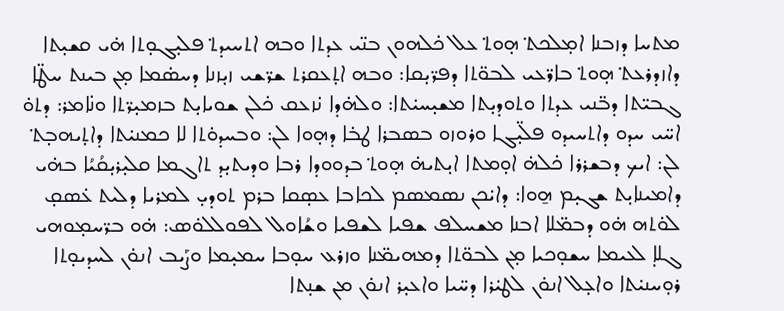ܡܬܚܐ ܕܙܒܢܐ ܐܡ̣ܠܟܬ݀ ܗ̣ܘܬ݀ ܥܠ ܟ̇ܠܗܘܢ ܒܢ̈ܝ ܥܕܬܐ ܘܒܗ ܐܬܚܝܕܬ݀ ܦܠܝ̣ܓܘ̣ܬܐ ܗ̇ܝ ܩܫܝ̣ܬܐ ܕܐܙܕܪܥܬ݀ ܗ̣ܘܬ݀ ܒܐܪ̈ܥܝ ܠܒܘ̈ܬܐ ܕܦܪ̈ܝ̣ܩܐ: ܘܒܗ ܐܬ̣ܥܩܪܬ ܫܪ̈ܫܝ ܙܝ̣ܙܢܐ ܕܚܣ̇ܡܐ ܡ̣ܢ ܒܝܢܬ ܚܛ̈ܐ ܓܒܝ̈ܬܐ ܕܒ̈ܢܝ ܥܕܬܐ ܘܬܘܕܝ̣ܬܐ ܡܫܝ̣ܚܝ̇ܬܐ: ܘܠܗ̇ܕܐ ܢ̇ܙܥܩ ܟ̇ܠܢ ܫܘܝܐܝ̣ܬ ܒܙܡܝ̣ܪ̈ܬܐ ܘܢ̇ܐܡܪ: ܕܬܘ̇ ܐܚ̈ܝ ܚܕܘ ܕܐܬܚܝܕܘ ܦܠ̈ܝ̣ܓܐ ܘܪܘܙܘ ܒܣܒܪܐ ܛܒ̇ܐ ܕܗ̣ܘܐ ܠܢ: ܘܒܚܕܘ̇ܬܐ ܠܐ ܟܡܢܝ̇ܬܐ ܕܐܬ̣ܝܗܒ̣ܬ݀ ܠܢ: ܐܝܟ ܕܒܫܪܪܐ ܟ̇ܠܗ̇ ܐܘ̣ܡܬܐ ܐܝ̣ܬܝܗ̇ ܗ̣ܘܬ݀ ܒܕܘܘܕܐ ܪܒܐ ܘܕܝܬܝ̣ܕ ܬܐܓܡܐ ܩܠܝ̣ܪܝ̣ܩܳܝܳܐ ܒܗ̇ܝ ܕܐܡܝܢܐܝ̣ܬ ܫܓܝ̣ܡ ܗ̱ܘܐ: ܕܐܝ̇ܟܢ ܢܣܡܣܡ ܠܟܐܒܐ ܥܣ̣ܩܐ ܒܪܡ ܬܘܕܝ̣ ܠܡܪܝܐ ܕܠܝܬ ܥ̇ܣܩ̣ ܠܘ̇ܬܗ ܗ̇ܘ ܕܒܡ̈ܠܐ ܐܒܢܐ ܡܫܚܠܦ ܫܦܝܐ ܠܫܦܝܐ ܘܫܳܐܘܠ ܠܦܘܠܠܘ̇ܣ: ܗ̇ܘ ܒܪ̈ܚܡ̣ܘܗܝ ܓܠܐ̣ ܠܥܝܡܐ ܚܫܘ̣ܟܝܐ ܡ̣ܢ ܠܒܘ̈ܬܐ ܕܡܗܝܡ̈ܢܐ ܘܙܪܥ ܚܘ̣ܒܐ ܚܡܝ̣ܡܐ ܘܨܰܝܒ ܐܢܘ̇ܢ ܠܚܕܝܘ̣ܬܐ ܪܘ̣ܚܢܝ̇ܬܐ ܘܐܥ̣ܠ ܐܢܘ̇ܢ ܠܛܝ̇ܪܐ ܕܚ̈ܝܐ ܘܐܥܝ̣ܪ ܐܢܘ̇ܢ ܡܢ ܫܢ̣ܬܐ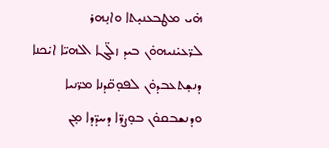ܗ̇ܝ ܡܛܒܥܢܝ̣ܬܐ ܘܐܢ̣ܗܪ ܠܪ̈ܥܝ̇ܢܝܗܘ̇ܢ ܒܝܕ ܙܠ̈ܓܐ ܐܠܗܝ̈ܐ ܐܝ̇ܟܢܐ ܕܢܫ̣ܬܥܒܕܘ̇ܢ ܠܦܘ̣ܩ̈ܕܢܐ ܡܪ̈ܢܝܐ ܘܕܢܫܒܩܘ̇ܢ ܒܘ̣ܨܪ̈ܐ ܕܚܕ̈ܕܐ ܡ̣ܢ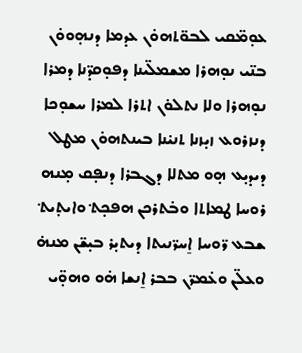ܥܘ̣ܡ̈ܩܝ ܠܒܘ̈ܬܗܘ̇ܢ ܥܕܡܐ ܕܢܗ̣ܘܘ̇ܢ ܒܢ̈ܝ ܢܘ̣ܗܪܐ ܡܫܡܠ̈ܝܢܐ ܕܦܘ̣ܩܕ̈ܢܐ ܕܡܪܐ ܢܘ̣ܗܪܐ ܘܠܐ ܢܬܠܘ̇ܢ ܐܬܪܐ ܠܡܪܐ ܚܫܘ̣ܟܐ ܕܢܙܪܘܥ ܙܝ̣ܙܢܐ ܬܢܝ̇ܢܐ ܒܝܢܬܗܘ̇ܢ ܡܛܠ ܕܝܕܝ̣ܥ ܗ̣ܘ ܡܬܠܐ ܕܓܒܪܐ ܕܢܦ̣ܩ ܡ̣ܢܗ ܪܘܚܐ ܛܡܐܬܐ ܘܒ̇ܬܪܟܢ ܗܦܟ̣ܬ݀ ܘܐܝܬ̣ܝܬ݀ ܫܒܥ ܪ̈ܘܚܐ ܐ̱ܚܪ̈ܢܝܬܐ ܕܝܬܝ̣ܪ ܒܝ̣ܫ̈ܢ ܡܢܗ̇ ܘܥܠ̈ܢ ܘܥ̇ܡܪ̈ܢ ܒܒܪ ܐ̱ܢܫܐ ܗ̇ܘ ܘܗܘ̣̈ܝ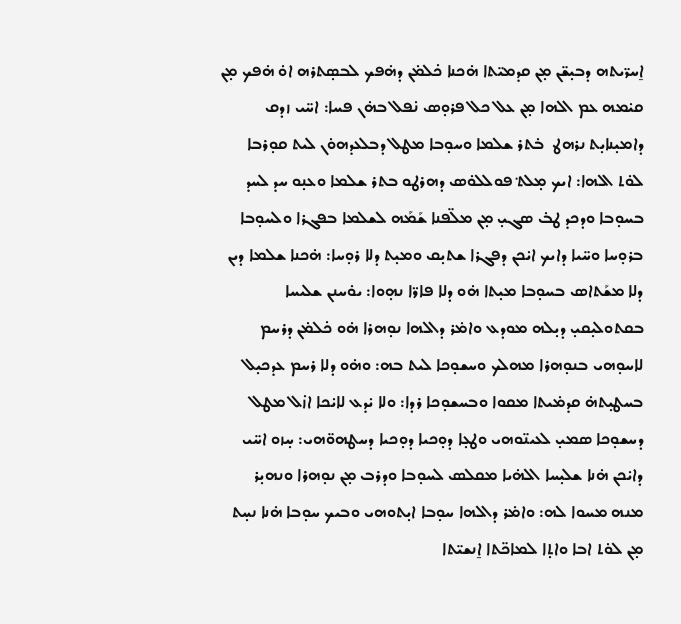ܐ̱ܚܪ̈ܝܬܗ ܕܒܝ̣ܫ̈ܢ ܡ̣ܢ ܩܕܡܝ̈ܬܐ ܗ̇ܟܢܐ ܟ̇ܠܡ̇ܢ ܕܗ̇ܦܟ ܠܒܣ̣ܬܪܗ ܐܘ̇ ܗ̇ܦܟ ܡ̣ܢ ܩܝ̇ܡܗ ܥܡ ܐܠܗܐ ܡ̣ܢ ܥܠ ܟܠ ܦܪܘ̣ܣ ܢ̇ܦܠ ܒܗ̇ܢ ܦܚܐ: ܐܚ̈ܝ ܙܕܩ ܕܐܡܝ̣ܢܐܝ̣ܬ ܢܪܗܛ  ܒ̇ܬܪ ܫܠܡܐ ܘܚܘ̣ܒܐ ܡܛܠ ܕܒܠܥܕܗܘ̇ܢ ܠܝܬ ܩܘ̣ܪܒܐ ܠܘ̇ܬ ܐܠܗܐ: ܐܝܟ ܡ̣ܠܬ݀ ܦܘܠܠܘ̇ܣ ܕܗܪܛܘ ܒܬܪ ܫܠܡܐ ܘܥܢ̣ܘ ܚܕ ܠܚܕ ܒܚܘ̣ܒܐ ܘܕܟܕ ܛܒ̇ ܣܓܝ̣ ܡ̣ܢ ܡܠ̈ܦܢܐ ܫܰܡܰܗ ܠܫܠܡܐ ܒܦܓܪܐ ܘܠܚܘ̣ܒܐ ܒܪܘ̣ܚܐ ܘܚ̈ܝܐ ܕܐܝܟ ܐܝ̇ܟܢ ܕܦܓܪܐ ܫܬܝ̣ܩ ܘܡܝ̣ܬ ܕܠܐ ܪܘ̣ܚܐ: ܗ̇ܟܢܐ ܫܠܡܐ ܕܝܢ ܕܠܐ ܡܫܰܬܐܣ ܒܚܘ̣ܒܐ ܡܝ̣ܬܐ ܗ̇ܘ ܕܠܐ ܦܐܪ̈ܐ ܢܗ̣ܘܐ: ܝܘ̇ܚܢܢ ܫܠܝܚܐ ܒܩܬܘܠܝ̣ܩܝ̣ ܕܝ̣ܠܗ ܡܘܕܥ ܘܐܡ̇ܪ ܕܐܠܗܐ ܢܘ̣ܗܪܐ ܗ̇ܘ ܟ̇ܠܡ̇ܢ ܕܪܚܡ ܠܐܚܘ̣ܗܝ ܒܢܘ̣ܗܪܐ ܡܗܠܟ ܘܚܫܘ̣ܟܐ ܠܝܬ ܒܗ: ܘܗ̇ܘ ܕܠܐ ܪܚܡ ܥܕܟܝ̣ܠ ܒܚܛܝ̣ܬܗ̇ ܩܕܡ̇ܝܬܐ ܡܩܘܐ ܘܒܚܫܘ̣ܟܐ ܪܕܐ: ܘܠܐ ܝ̇ܕܥ ܠܐܝ̇ܟܐ ܐܙ̇ܠ ܡܛܠ ܕܚܫܘ̣ܟܐ ܣܡܝ̣ ܠܥܝܢ̈ܘܗܝ ܘܛܥ̣ܐ ܕܘ̣ܟܝܐ ܕܘ̣ܟܝܐ ܕܚܛܗܘ̈ܗܝ: ܚ̣ܙܘ ܐܚ̈ܝ ܕܐܝ̇ܟܢ ܗ̇ܢܐ ܫܠܝ̣ܚܐ ܐܠܗ̇ܝܐ ܡܩܠܣ ܠܚܘ̣ܒܐ ܘܕܪܒ ܡ̣ܢ ܢܘ̣ܗܪܐ ܘܢܗܝ̣ܪ ܡܢܗ ܡܚܘܐ ܠܗ: ܘܐܡ̇ܪ ܕܐܠܗܐ ܚܘ̣ܒܐ ܐܝ̣ܬܘܗܝ ܘܒܝܟ ܚܘ̣ܒܐ ܗ̇ܢܐ ܢܚ̣ܬ ܡ̣ܢ ܠܘ̇ܬ ܐܒܐ ܘܐܬ̣ܐ ܠܡܐܟ̈ܬܐ ܐ̱ܢܫܝ̈ܬܐ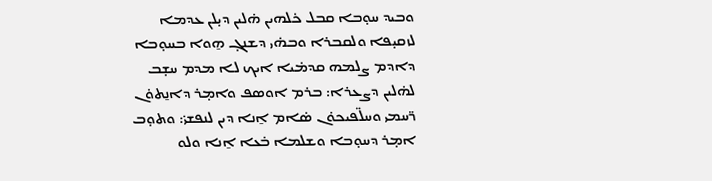ܘܒܝܕ ܚܘ̣ܒܐ ܩܒܠ ܟ̇ܠܗܝܢ ܗ̇ܠܝܢ ܕܝ̣ܠܢ ܥܕܡܐ ܠܙܩܝ̣ܦܐ ܘܠܩܒܪܐ ܘܒܗ̇ܝ ܕܫܢܓ̣ ܗ̱ܘܐ ܒܚܘ̣ܒܐ ܕܐܕܡ ܨܠܡܗ ܩܕܡ̇ܝܐ ܐܝܟ ܠܐ ܡܕܡ ܚܫ̣ܒ ܠܗ̇ܠܝܢ ܕܨܥܪܐ: ܒܪܡ ܐܘܣܦ ܘܐܡ̣ܪ ܕܐܢ̱ܬܘ̇ܢ ܪ̈ܚܡܝ ܘܚܠ̈ܦܝܟܘ̇ܢ ܣ̇ܐܡ ܐ̱ܢܐ ܕܝܢ ܠܢܦܫܝ̇: ܘܬܘ̣ܒ ܐܡ̣ܪ ܕܚܘ̣ܒܐ ܘܫܠܡܐ ܒ̇ܥܐ ܐ̱ܢܐ ܘܠܘ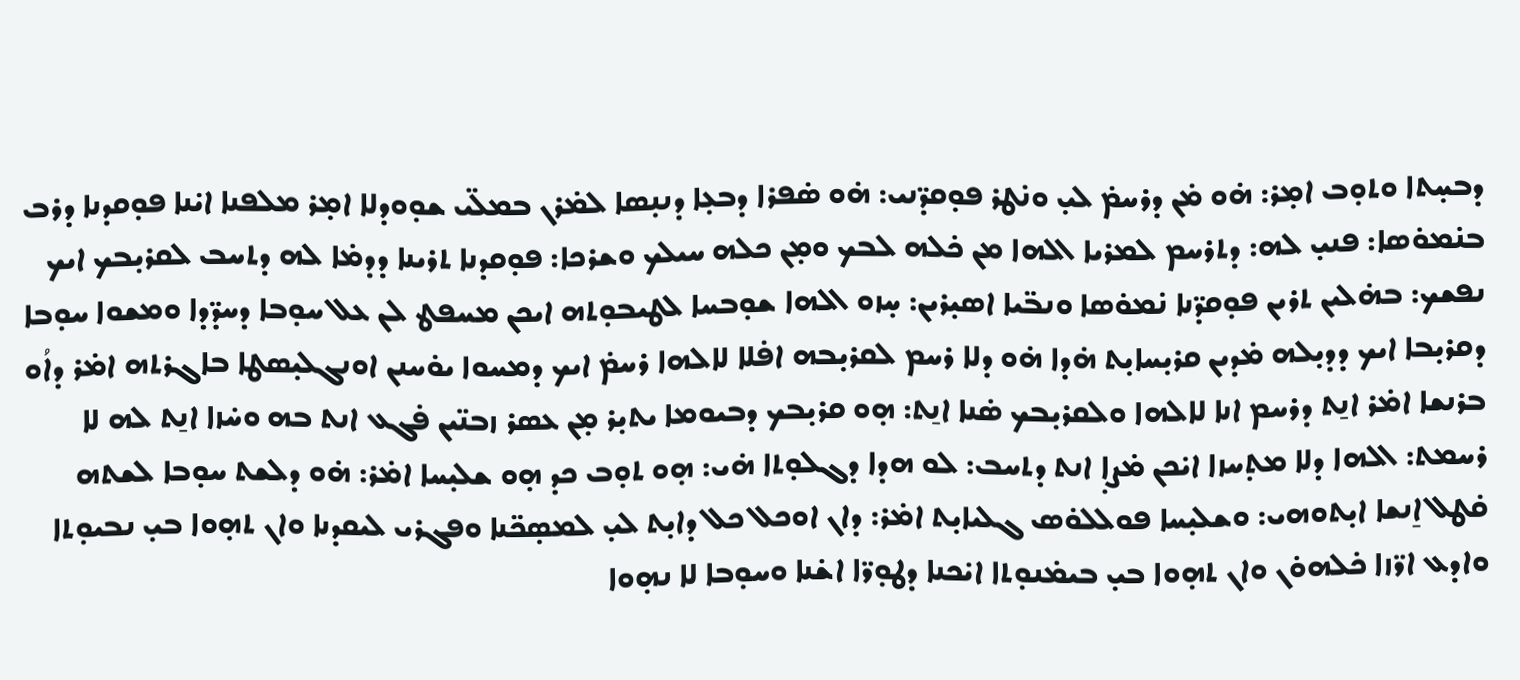ܕܒܚ̣ܬܐ ܘܬܘ̣ܒ ܐܡ̣ܪ: ܗ̇ܘ ܡ̇ܢ ܕܪܚܡ̇ ܠܝ̣ ܘܢ̇ܛܪ ܦܘ̣ܩܕ̈ܢܝ: ܗ̇ܘ ܣ̇ܦܪܐ ܕܒܥ̣ܐ ܕܢܢ̣ܣܐ ܠܡ̇ܪܢ ܒܡܠ̈ܝ ܫܘ̣ܘܕܠܐ ܐܡ̣ܪ ܡܠܦܢܐ ܐܝ̇ܢܐ ܦܘ̣ܩܕܢܐ ܕܪܒ ܒܢ̇ܡܘ̇ܣܐ: ܦܢܝ̣ ܠܗ: ܕܬܪܚܡ ܠܡܪܝܐ ܐܠܗܐ ܡܢ ܟ̇ܠܗ ܠܒܟ ܘܡ̣ܢ ܟܠܗ ܚܝܠܟ ܘܫܪܟܐ: ܦܘ̣ܩܕܢܐ ܬܪܝܢܐ ܕܕܡ̇ܐ ܠܗ ܕܬܚܒ ܠܩܪܝ̣ܒܟ ܐܝܟ ܢܦܫܟ: ܒܗ̇ܠܝܢ ܬܪܝܢ ܦܘ̣ܩܕ̈ܢܐ ܢ̇ܡܘ̇ܣܐ ܘܢܒ̈ܝܐ ܐܣܝ̣ܪܝܢ: ܚ̣ܙܘ ܐܠܗܐ ܫܘ̣ܒܚܐ ܠܛܝܒܘ̣ܬܗ ܐܝܟܢ ܡܚܦܛ ܠܢ ܥܠ ܚܘ̣ܒܐ ܕܚܕ̈ܕܐ ܘܡܫܘܐ ܚܘ̣ܒܐ ܕܩܪܝ̣ܒܐ ܐܝܟ ܕܕܝ̣ܠܗ ܡ̇ܕܝܢ ܩܪܝ̣ܚܐܝ̣ܬ ܗ̇ܕܐ ܗ̇ܘ ܕܠܐ ܪܚܡ ܠܩܪܝ̣ܒܗ ܐܦ̇ܠܐ ܠܐܠܗܐ ܪܚܡ̇ ܐܝܟ ܕܡܚܘܐ ܝܘ̇ܚܢܢ ܐܘܢܓܠܝ̣ܣܛܐ ܒܐܓܪܬܗ ܐܡ̇ܪ ܕܐܳܘ ܒܪܢܫܐ ܐܡ̇ܪ ܐܢ̱ܬ ܕܪܚܡ ܐܢܐ ܠܐܠܗܐ ܘܠܩܪܝ̣ܒܟ ܣ̇ܢܐ ܐܢ̱ܬ: ܗ̣ܘ ܩܪܝ̣ܒܟ ܕܒܝܘܡܐ ܝܬܝ̣ܪ ܡ̣ܢ ܥܣܪ ܙܒܢ̈ܝܢ ܦ̇ܓܥ ܐܢܬ ܒܗ ܘܚ̇ܙܐ ܐܢ̱ܬ ܠܗ ܠܐ ܪܚܡܬ: ܐܠܗܐ ܕܠܐ ܡܬ̣ܚܙܐ ܐܝ̇ܟܢ ܡ̇ܨܐ̣ ܐܢܬ ܕܬܚܒ: ܠܘ ܗܕܐ ܕܓܠܘ̣ܬܐ ܗ̇ܝ: ܗ̣ܘ ܬܘ̣ܒ ܟܕ ܗ̣ܘ ܫܠܝ̣ܚܐ ܐܡ̇ܪ: ܗ̇ܘ ܕܠܫܬ ܚܘ̣ܒܐ ܠܫܬܗ ܩ̇ܛܠ ܐ̱ܢܫܐ ܐܝ̣ܬܘܗܝ: ܘܫܠܝ̣ܚܐ ܦܘܠܠܘ̇ܣ ܓܠܝܐܝ̣ܬ ܐܡ̇ܪ: ܕܐܢ ܐܘܟܠ ܟܠ ܕܐܝ̣ܬ ܠܝ̣ ܠܡܣ̣ܟ̈ܢܐ ܘܦܓܪܝ ܠܝܩܕܢܐ ܘܐܢ ܬܗ̣ܘܐ ܒܝ̣ ܢܒܝܘ̣ܬܐ ܘܐܕܥ ܐܪ̈ܙܐ ܟ̇ܠܗܘ̇ܢ ܘܐܢ ܬܗ̣ܘܐ ܒܝ̣ ܒܝܡ̇ܢܘ̣ܬܐ ܐܝ̇ܟܢܐ ܕܛܘ̣ܪ̈ܐ ܐܫ̇ܢܐ ܘܚܘ̣ܒܐ ܠܐ ܢܗ̣ܘܐ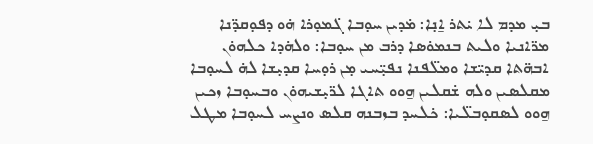ܒܝ̣ ܡܕܡ ܠܐ ܝ̇ܬܪ ܐ̱ܢ̣ܐ: ܡ̇ܕܝܢ ܚܘ̣ܒܐ ܓ̇ܡܘ̣ܪܐ ܗ̇ܘ ܕܦܘ̣ܩܕ̈ܢܐ ܡܪ̈ܐܢܝܐ ܘܠܝܬ ܒܢܡܘ̇ܣܐ ܕܪܒ ܡܢ ܚܘ̣ܒܐ: ܘܠܗ̇ܕܐ ܟܠܗܘ̇ܢ ܐܒܗ̈ܬܐ ܩܕܝ̈ܫܐ ܘܡܠ̈ܦܢܐ ܢܦܝ̣̈ܚܝ ܡ̣ܢ ܪܘ̣ܚܐ ܩܕܝ̣ܫܐ ܠܗ̇ ܠܚܘ̣ܒܐ ܡܩܠܣܝܢ ܘܠܗ ܫ̇ܩܠܝܢ ܗ̱ܘܘ ܬܐܓܐ ܠܪ̈ܝ̣ܫܝܗܘ̇ܢ ܘܒܚܘ̣ܒܐ ܙܟܝܢ ܗ̱ܘܘ ܠܣܩܘ̣ܒܠ̈ܝܐ: ܟ̇ܠܚܕ ܒܙܒܢܗ ܩܠܣ ܘܢܨܚ ܠܚܘ̣ܒܐ ܡܛܠ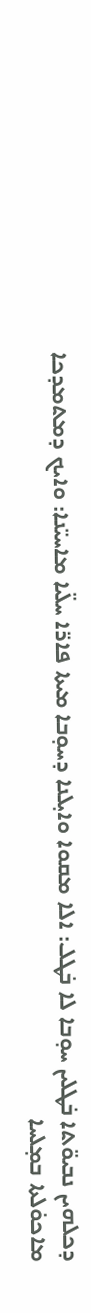ܕܟܠܗܝܢ ܢܒܝܘ̈ܬܐ ܒ̇ܛܠܝܢ ܚܘ̣ܒܐ ܠܐ ܒ̇ܛܠ: ܐܠܐ ܡܩܘܐ ܘܐܝ̣ܠܢܐ ܕܚܘ̣ܒܐ ܡܝܬܐ ܦܐܪ̈ܐ ܚܠ̈ܝܐ ܡܐܚܝ̈ܢܐ: ܘܐܝܟ ܕܡܬܡܕܟܐ ܡܐܟܘ̇ܠܬܐ ܒܡ̣ܠܚܐ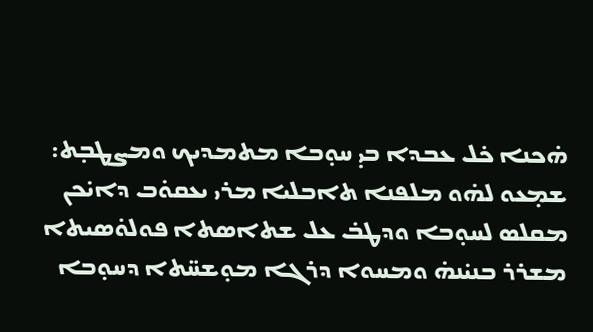ܗ̇ܟܢܐ ܟ̇ܠ ܥܒܕܐ ܒܝ̣ ܚܘ̣ܒܐ ܡܬܡܕܝܟ ܘܡܨܛܒ̣ܬ: ܫܡ̣ܥܘ ܠܗ̇ܘ ܡܠܦܢܐ ܬܐܒܠܝܐ ܡܪܝ ܝܥܩܘ̇ܒ ܕܐܝ̇ܟܢ ܡܩܠܣ ܠܚܘ̣ܒܐ ܘܕܛܒ̇ ܥܠ ܫܬܐܣܬܐ ܦܘܠܘ̇ܣܝܬܐ ܡܫܪܪ ܒܢܝ̇ܢܗ̇ ܘܡܚܘܐ ܕܪܓܐ ܡܘ̣ܫܚ̈ܬܐ ܕܚܘ̣ܒܐ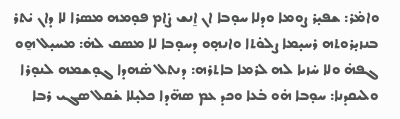ܘܐܡ̇ܪ: ܫܦܝ̣ܪ ܨܘܡܐ ܘܕܠܐ ܚܘ̣ܒܐ ܐܢ ܐ̱ܢܫ ܨ̇ܐܡ ܦܘ̣ܡܗ ܡܣܪܐ ܠܐ ܕܐܢ ܝ̇ܬܪ ܒܢܙܝ̣ܪܘܬܗ ܪܚܝ̣ܡܐ ܨܠܘ̇ܬܐ ܘܐܢܗ̣ܘ ܕܚܘ̣ܒܐ ܠܐ ܡܣܩ ܠܗ̇: ܡܚܝ̣ܠ ܗ̱ܘ ܓܦܗ̇ ܘܠܐ ܚ̇ܙܝܐ ܠܗ ܠܪܡܐ ܒܐܬܪܗ: ܕܢܬܠ ܣ̇ܗܕܐ ܓܘ̣ܫܡܗ ܠܢܘ̣ܪܐ ܘܠܝܩܕܢܐ: ܚܘ̣ܒܐ ܗ̇ܘ ܒ̇ܥܐ ܘܟܕ ܥܡ ܣܗ̈ܕܐ ܟܠܝ̣ܠܐ ܫ̇ܩܠ ܣܓܝ ܪܒܐ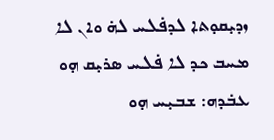ܙܕܝ̣ܩܘ̣ܬܐ ܠܕܦ̇ܠܚ ܠܗ̇ ܘܐܢ ܠܐ ܡܚܒ ܟܕ ܠܐ ܦ̇ܠܚ ܣܪܝ̣ܩ ܗ̣ܘ ܥܒ̇ܕܗ: ܫܒܝ̣ܚ ܗ̣ܘ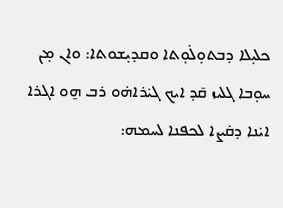ܟܠܝ̣ܠܐ ܕܒܬܘ̣ܠ̇ܘ̣ܬܐ ܘܩܕܝ̣ܫܘܬܐ: ܘܐܢ ܡ̣ܢ ܚܘ̣ܒܐ ܓܠܝܙ ܩ̄ܕ ܐܝܟ ܓܝ̇ܪܐܗ̇ܘ ܪܒ ܗ̱ܘ ܐܓܪܐ ܐܝ̇ܢܐ ܕܩ̇ܨܐ ܠܟܦܢܐ ܠܚܡܗ: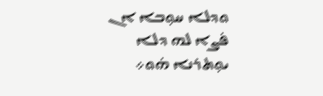ܘܕܠܐ ܚܘ̣ܒܐ ܐܢ ܦ̇ܨܐ ܠܗ ܕܠܐ ܝܘ̣ܬܪܢܐ ܗ̇ܘ܀